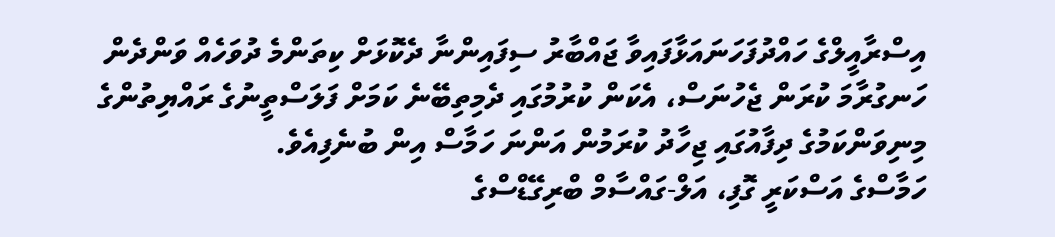އިސްރާއީލްގެ ހައްދުފަހަނައަޅާފައިވާ ޖައްބާރު ސިފައިންނާ ދެކޮޅަށް ކިތަންމެ ދުވަހެއް ވަންދެން ހަނގުރާމަ ކުރަން ޖެހުނަސް، އެކަން ކުރުމުގައި ދެމިތިބޭނެ ކަމަށް ފަލަސްތީނުގެ ރައްޔިތުންގެ މިނިވަންކަމުގެ ދިފާއުގައި ޖިހާދު ކުރަމުން އަންނަ ހަމާސް އިން ބުނެފިއެވެ.
ހަމާސްގެ އަސްކަރީ ގޮފި، އަލް-ގައްސާމް ބްރިގޭޑްސްގެ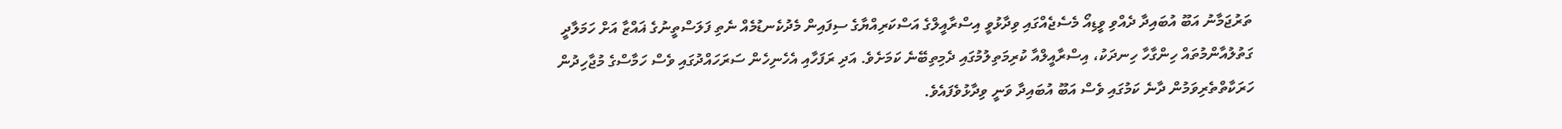ތަރުޖަމާނު އަބޫ އުބައިދާ ދެއްވި ވީޑިއޯ މެސެޖެއްގައި ވިދާޅުވީ އިސްރާއީލްގެ އަސްކަރިއްޔާގެ ސިފައިން މެދުކެނޑުމެއް ނެތި ފަލަސްތީނުގެ ޣައްޒާ އަށް ހަމަލާދީ ގަތުލުއާންމުތައް ހިންގާހާ ހިނދަކު، އިސްރާއީލްއާ ކުރިމަތިލުމުގައި ދެމިތިބޭނެ ކަމަށެވެ. އަދި ރަފަހާއި އެހެނިހެން ސަރަހައްދުގައި ވެސް ހަމާސްގެ މުޖާހިދުން ހަރަކާތްތެރިވަމުން ދާނެ ކަމުގައި ވެސް އަބޫ އުބައިދާ ވަނީ ވިދާޅުވެފައެވެ.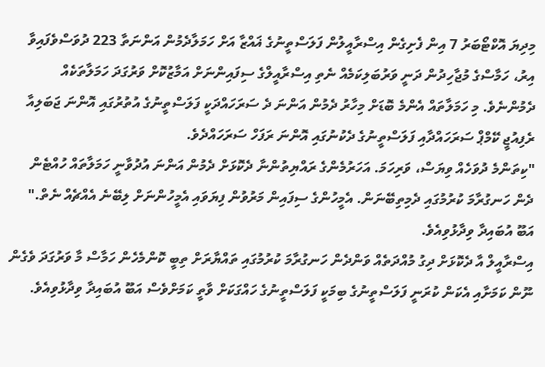މިދިޔަ އޮކްޓޯބަރު 7 އިން ފެށިގެން އިސްރާއީލުން ފަލަސްތީނުގެ ޣައްޒާ އަށް ހަމަލާދެމުން އަންނަތާ 223 ދުވަސްވެފައިވާ އިރު، ހަމާސްގެ މުޖާހިދުން ދަނީ ވަރުބަލިކަމެއް ނެތި އިސްރާއީލްގެ ސިފައިންނަށް އަމާޒުކޮށް ވަރުގަދަ ހަމަލާތަކެއް ދެމުންނެވެ. މި ހަމަލާތައް އެންމެ ބޮޑަށް މިހާރު ދެމުން އަންނަ ދެ ސަރަހައްދަކީ ފަލަސްތީނުގެ އުތުރުގައި އޮންނަ ޖަބަލިއާ ރެފިއުޖީ ކޭމްޕް ސަރަހައްދާއި ފަލަސްތީނުގެ ދެކުނުގައި އޮންނަ ރަފަހް ސަރަހައްދެވެ.
"ކިތަންމެ ދުވަހެއް ވިޔަސް، ވަރިހަމަ. އަހަރުމެންގެ ރައްޔިތުންނާ ދެކޮޅަށް ދެމުން އަންނަ އުދުވާނީ ހަމަލާތައް ހުއްޓެން ދެން ހަނގުރާމަ ކުރުމުގައި ދެމިތިބޭނަން. އެމީހުންގެ ސިފައިން މަރުވުން ފިޔަވައި އެމީހުންނަށް ލިބޭނެ އެއްޗެއް ނެތް." އަބޫ އުބައިދާ ވިދާޅުވިއެވެ.
އިސްރާއީލް އާ ދެކޮޅަށް ދިގު މުއްދަތެއް ވަންދެން ހަނގުރާމަ ކުރުމުގައި ތައްޔާރަށް ތިބީ ކޮންމެހެން ހަމާސް މާ ވަރުގަދަ ވެގެން ނޫން ކަމަށާއި އެކަން ކުރަނީ ފަލަސްތީނުގެ ބިމަކީ ފަލަސްތީނުގެ ހައްގަކަށް ވާތީ ކަމަށްވެސް އަބޫ އުބައިދާ ވިދާޅުވިއެވެ.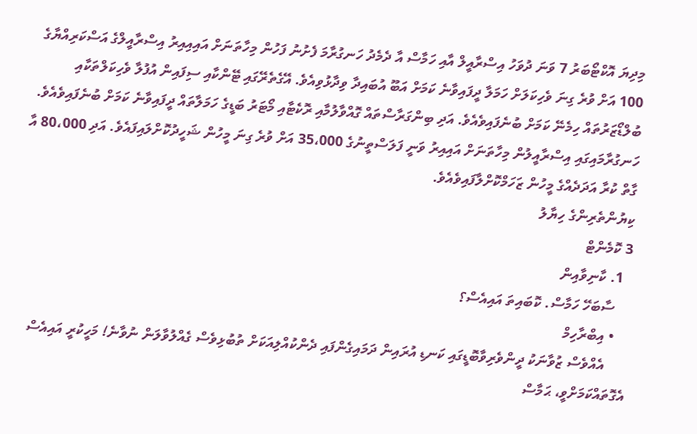މިދިޔަ އޮކްޓޯބަރު 7 ވަނަ ދުވަހު އިސްރާއީލް އާއި ހަމާސް އާ ދެމެދު ހަނގުރާމަ ފެށުނު ފަހުން މިހާތަނަށް އައިއިއިރު އިސްރާއީލްގެ އަސްކަރިއްޔާގެ 100 އަށް ވުރެ ގިނަ ވެހިކަލަށް ހަމަލާ ދީފައިވާނެ ކަމަށް އަބޫ އުބައިދާ ވިދާޅުވިއެވެ. އޭގެތެރޭގައި ޓޭންކާއި ސިފައިން އުފުލާ ވެހިކަލްތަކާއި ބުލްޑޯޒަރުތައް ހިމެނޭ ކަމަށް ބުނެފައިވެއެވެ. އަދި ބިންގަރާސްތައް ގޮއްވާލުމާއި ރޮކެޓާއި މޯޓަރު ބަޑީގެ ހަމަލާތައް ދީފައިވާނެ ކަމަށް ބުނެފައިވެއެވެ.
ހަނގުރާމައިގައި އިސްރާއީލުން މިހާތަނަށް އައިއިރު ވަނީ ފަލަސްތީނުގެ 35،000 އަށް ވުރެ ގިނަ މީހުން ޝަހީދުކޮށްލައިފައެވެ. އަދި 80،000 އާ ގާތް ކުރާ އަދަދެއްގެ މީހުން ޒަހަމްކޮށްލާފައިވެއެވެ.
ކިޔުންތެރިންގެ ހިޔާލު
3 ކޮމެންޓް
  1. ކާނިވާއިން
    ސާބަހޭ ހަމާސް. ކޮބައިތަ އައިއެސް؟
    • އިބްރާހިމް
      އެއްވެސް ޒުވާނަކު ދީންވެރިވާބޮޑީގައި ކަނޑި އުރައިން ދަމައިގެންފައި ދެންކުއްލިއަކަށް ތުބުޅިވެސް ގެއްލުވާލަން ނުވާނެ! މަހީކުރީ އައިއެސް އެގޮތައްކަމަށްވީ، ޙަމާސް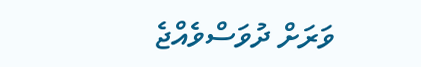ވަރަށް ދުވަސްވެއްޖެ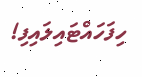ހިފަހައްޓައިލައިފި!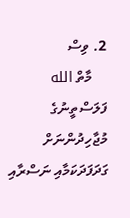2. ވިސް
    މާތް الله ފަލަސްތީނުގެ މުޖާހިދުންނަށް ގަދަފަދަކަމާއި ނަސްރާއި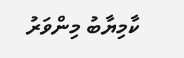ކާމިޔާބު މިންވަރު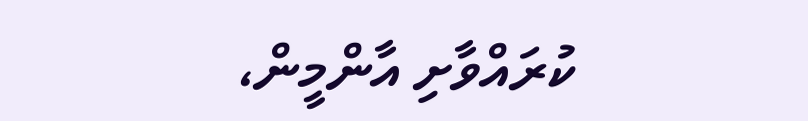ކުރައްވާށި އާންމީން،